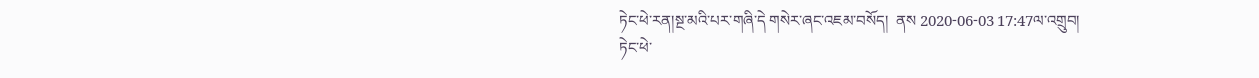ཏེང་ཕེ་རན།སྔ་མའི་པར་གཞི་དེ གསེར་ཞང་འཇམ་བསོད།  ནས 2020-06-03 17:47ལ་འགྲུབ།
ཏེང་ཕེ་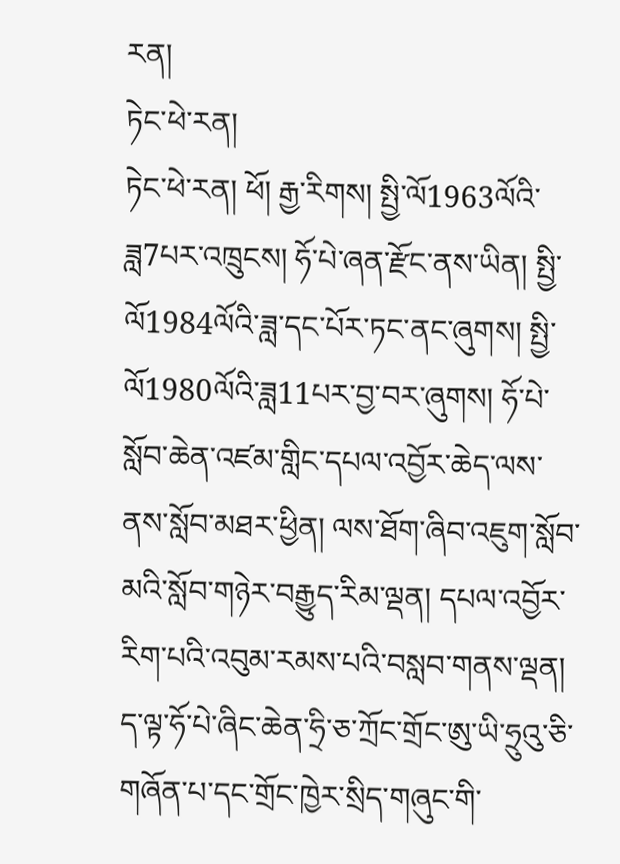རན།
ཏེང་ཕེ་རན།
ཏེང་ཕེ་རན། ཕོ། རྒྱ་རིགས། སྤྱི་ལོ1963ལོའི་ཟླ7པར་འཁྲུངས། ཧོ་པེ་ཞན་རྫོང་ནས་ཡིན། སྤྱི་ལོ1984ལོའི་ཟླ་དང་པོར་ཏང་ནང་ཞུགས། སྤྱི་ལོ1980ལོའི་ཟླ11པར་བྱ་བར་ཞུགས། ཧོ་པེ་སློབ་ཆེན་འཛམ་གླིང་དཔལ་འབྱོར་ཆེད་ལས་ནས་སློབ་མཐར་ཕྱིན། ལས་ཐོག་ཞིབ་འཇུག་སློབ་མའི་སློབ་གཉེར་བརྒྱུད་རིམ་ལྡན། དཔལ་འབྱོར་རིག་པའི་འབུམ་རམས་པའི་བསླབ་གནས་ལྡན། ད་ལྟ་ཧོ་པེ་ཞིང་ཆེན་ཧྲི་ཅ་ཀྲོང་གྲོང་ཨུ་ཡི་ཧྲུའུ་ཅི་གཞོན་པ་དང་གྲོང་ཁྱེར་སྲིད་གཞུང་གི་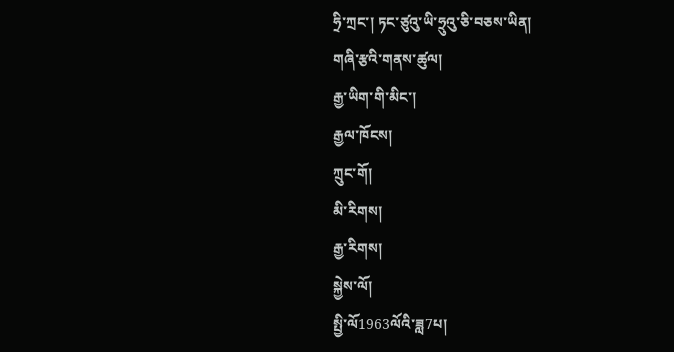ཧྲི་ཀྲང་། ཏང་ཙུའུ་ཡི་ཧྲུའུ་ཅི་བཅས་ཡིན།
གཞི་རྩའི་གནས་ཚུལ།
རྒྱ་ཡིག་གི་མིང་།
རྒྱལ་ཁོངས།
ཀྲུང་གོ།
མི་རིགས།
རྒྱ་རིགས།
སྐྱེས་ལོ།
སྤྱི་ལོ1963ལོའི་ཟླ7པ།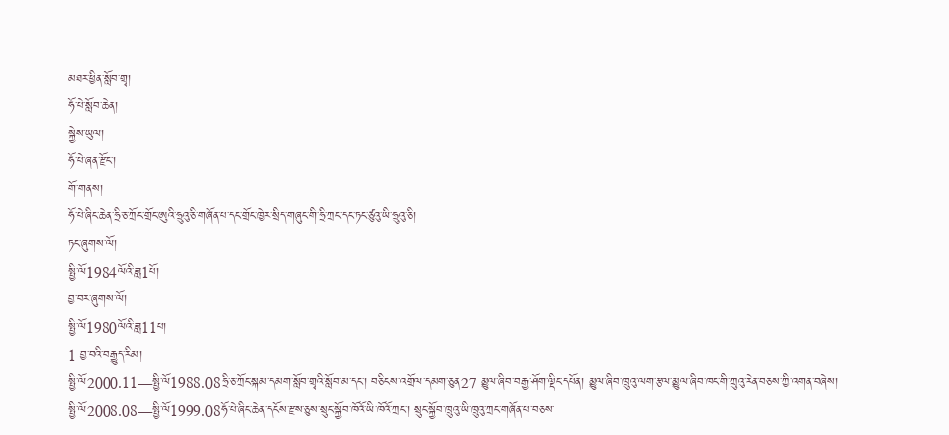མཐར་ཕྱིན་སློབ་གྲྭ།
ཧོ་པེ་སློབ་ཆེན།
སྐྱེས་ཡུལ།
ཧོ་པེ་ཞན་རྫོང་།
གོ་གནས།
ཧོ་པེ་ཞིང་ཆེན་ཧྲི་ཅ་ཀྲོང་གྲོང་ཨུའི་ཧྲུའུ་ཅི་གཞོན་པ་དང་གྲོང་ཁྱེར་སྲིད་གཞུང་གི་ཧྲི་ཀྲང་དང་ཏང་ཙུའུ་ཡི་ཧྲུའུ་ཅི།
ཏང་ཞུགས་ལོ།
སྤྱི་ལོ1984ལོའི་ཟླ1པོ།
བྱ་བར་ཞུགས་ལོ།
སྤྱི་ལོ1980ལོའི་ཟླ11པ།
1 བྱ་བའི་བརྒྱུད་རིམ།
སྤྱི་ལོ2000.11—སྤྱི་ལོ1988.08ཧྲི་ཅ་ཀྲོང་སྐམ་དམག་སློབ་གྲྭའི་སློབ་མ་དང་། བཅིངས་འགྲོལ་དམག་ཅུན27 མྱུལ་ཞིབ་བརྒྱ་ཤོག་ལྡིང་དཔོན། མྱུལ་ཞིབ་ཁྲུའུ་ལག་རྩལ་མྱུལ་ཞིབ་ཁང་གི་ཀྲུའུ་རེན་བཅས་ཀྱི་འགན་བཞེས།
སྤྱི་ལོ2008.08—སྤྱི་ལོ1999.08ཧོ་པེ་ཞིང་ཆེན་དངོས་རྫས་ཅུས་སྲུང་སྐྱོབ་ཁོའོ་ཡི་ཁོའོ་ཀྲང་། སྲུང་སྐྱོབ་ཁྲུའུ་ཡི་ཁྲུའུ་ཀྲང་གཞོན་པ་བཅས་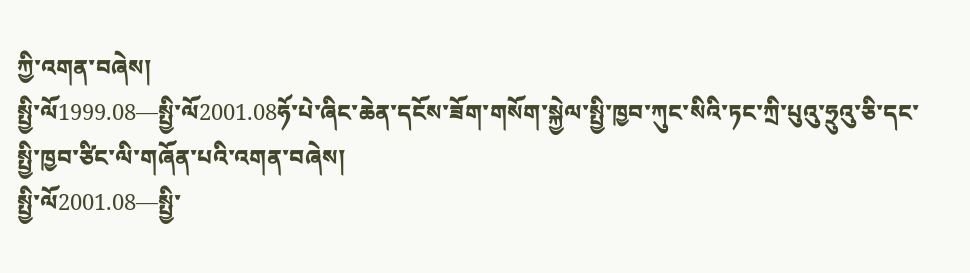ཀྱི་འགན་བཞེས།
སྤྱི་ལོ1999.08—སྤྱི་ལོ2001.08ཧོ་པེ་ཞིང་ཆེན་དངོས་ཟོག་གསོག་སྐྱེལ་སྤྱི་ཁྱབ་ཀུང་སིའི་ཏང་ཀྲི་པུའུ་ཧྲུའུ་ཅི་དང་སྤྱི་ཁྱབ་ཙིང་ལི་གཞོན་པའི་འགན་བཞེས།
སྤྱི་ལོ2001.08—སྤྱི་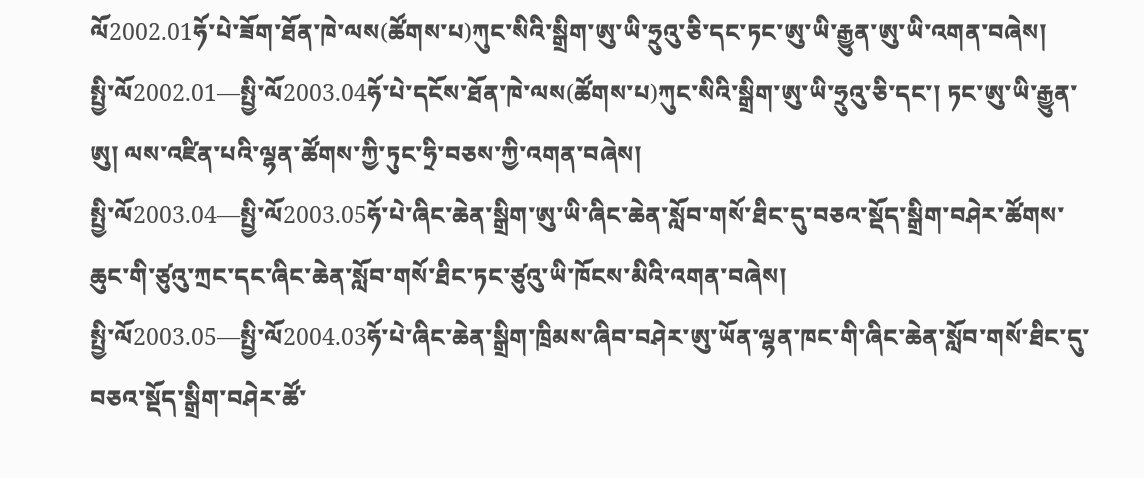ལོ2002.01ཧོ་པེ་ཟོག་ཐོན་ཁེ་ལས(ཚོགས་པ)ཀུང་སིའི་སྒྲིག་ཨུ་ཡི་ཧྲུའུ་ཅི་དང་ཏང་ཨུ་ཡི་རྒྱུན་ཨུ་ཡི་འགན་བཞེས།
སྤྱི་ལོ2002.01—སྤྱི་ལོ2003.04ཧོ་པེ་དངོས་ཐོན་ཁེ་ལས(ཚོགས་པ)ཀུང་སིའི་སྒྲིག་ཨུ་ཡི་ཧྲུའུ་ཅི་དང་། ཏང་ཨུ་ཡི་རྒྱུན་ཨུ། ལས་འཛིན་པའི་ལྷན་ཚོགས་ཀྱི་ཏུང་ཧྲི་བཅས་ཀྱི་འགན་བཞེས།
སྤྱི་ལོ2003.04—སྤྱི་ལོ2003.05ཧོ་པེ་ཞིང་ཆེན་སྒྲིག་ཨུ་ཡི་ཞིང་ཆེན་སློབ་གསོ་ཐིང་དུ་བཅའ་སྡོད་སྒྲིག་བཤེར་ཚོགས་ཆུང་གི་ཙུའུ་ཀྲང་དང་ཞིང་ཆེན་སློབ་གསོ་ཐིང་ཏང་ཙུའུ་ཡི་ཁོངས་མིའི་འགན་བཞེས།
སྤྱི་ལོ2003.05—སྤྱི་ལོ2004.03ཧོ་པེ་ཞིང་ཆེན་སྒྲིག་ཁྲིམས་ཞིབ་བཤེར་ཨུ་ཡོན་ལྷན་ཁང་གི་ཞིང་ཆེན་སློབ་གསོ་ཐིང་དུ་བཅའ་སྡོད་སྒྲིག་བཤེར་ཚོ་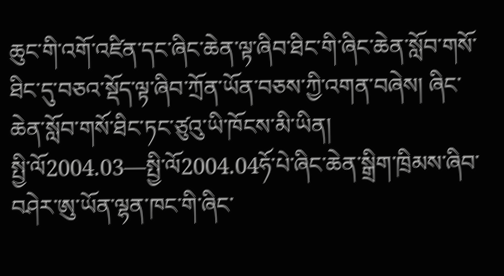ཆུང་གི་འགོ་འཛིན་དང་ཞིང་ཆེན་ལྟ་ཞིབ་ཐིང་གི་ཞིང་ཆེན་སློབ་གསོ་ཐིང་དུ་བཅའ་སྡོད་ལྟ་ཞིབ་ཀྲོན་ཡོན་བཅས་ཀྱི་འགན་བཞེས། ཞིང་ཆེན་སློབ་གསོ་ཐིང་ཏང་ཙུའུ་ཡི་ཁོངས་མི་ཡིན།
སྤྱི་ལོ2004.03—སྤྱི་ལོ2004.04ཧོ་པེ་ཞིང་ཆེན་སྒྲིག་ཁྲིམས་ཞིབ་བཤེར་ཨུ་ཡོན་ལྷན་ཁང་གི་ཞིང་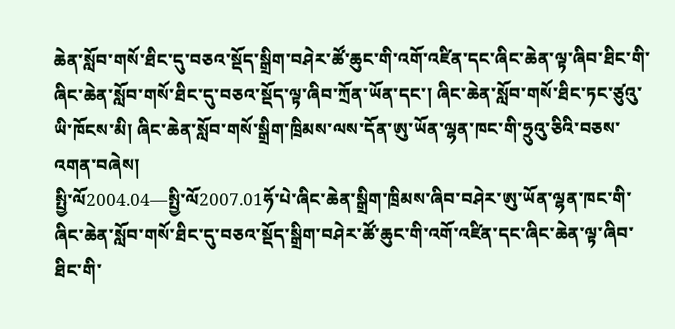ཆེན་སློབ་གསོ་ཐིང་དུ་བཅའ་སྡོད་སྒྲིག་བཤེར་ཚོ་ཆུང་གི་འགོ་འཛིན་དང་ཞིང་ཆེན་ལྟ་ཞིབ་ཐིང་གི་ཞིང་ཆེན་སློབ་གསོ་ཐིང་དུ་བཅའ་སྡོད་ལྟ་ཞིབ་ཀྲོན་ཡོན་དང་། ཞིང་ཆེན་སློབ་གསོ་ཐིང་ཏང་ཙུའུ་ཡི་ཁོངས་མི། ཞིང་ཆེན་སློབ་གསོ་སྒྲིག་ཁྲིམས་ལས་དོན་ཨུ་ཡོན་ལྷན་ཁང་གི་ཧྲུའུ་ཅིའི་བཅས་འགན་བཞེས།
སྤྱི་ལོ2004.04—སྤྱི་ལོ2007.01ཧོ་པེ་ཞིང་ཆེན་སྒྲིག་ཁྲིམས་ཞིབ་བཤེར་ཨུ་ཡོན་ལྷན་ཁང་གི་ཞིང་ཆེན་སློབ་གསོ་ཐིང་དུ་བཅའ་སྡོད་སྒྲིག་བཤེར་ཚོ་ཆུང་གི་འགོ་འཛིན་དང་ཞིང་ཆེན་ལྟ་ཞིབ་ཐིང་གི་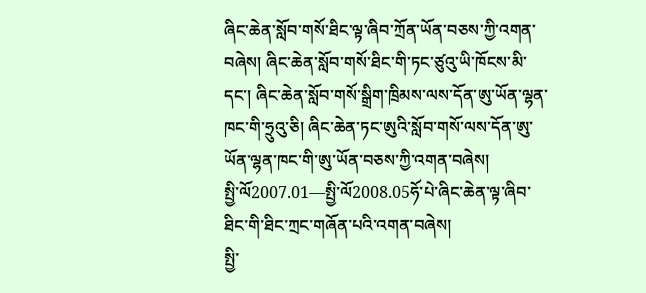ཞིང་ཆེན་སློབ་གསོ་ཐིང་ལྟ་ཞིབ་ཀྲོན་ཡོན་བཅས་ཀྱི་འགན་བཞེས། ཞིང་ཆེན་སློབ་གསོ་ཐིང་གི་ཏང་ཙུའུ་ཡི་ཁོངས་མི་དང་། ཞིང་ཆེན་སློབ་གསོ་སྒྲིག་ཁྲིམས་ལས་དོན་ཨུ་ཡོན་ལྷན་ཁང་གི་ཧྲུའུ་ཅི། ཞིང་ཆེན་ཏང་ཨུའི་སློབ་གསོ་ལས་དོན་ཨུ་ཡོན་ལྷན་ཁང་གི་ཨུ་ཡོན་བཅས་ཀྱི་འགན་བཞེས།
སྤྱི་ལོ2007.01—སྤྱི་ལོ2008.05ཧོ་པེ་ཞིང་ཆེན་ལྟ་ཞིབ་ཐིང་གི་ཐིང་ཀྲང་གཞོན་པའི་འགན་བཞེས།
སྤྱི་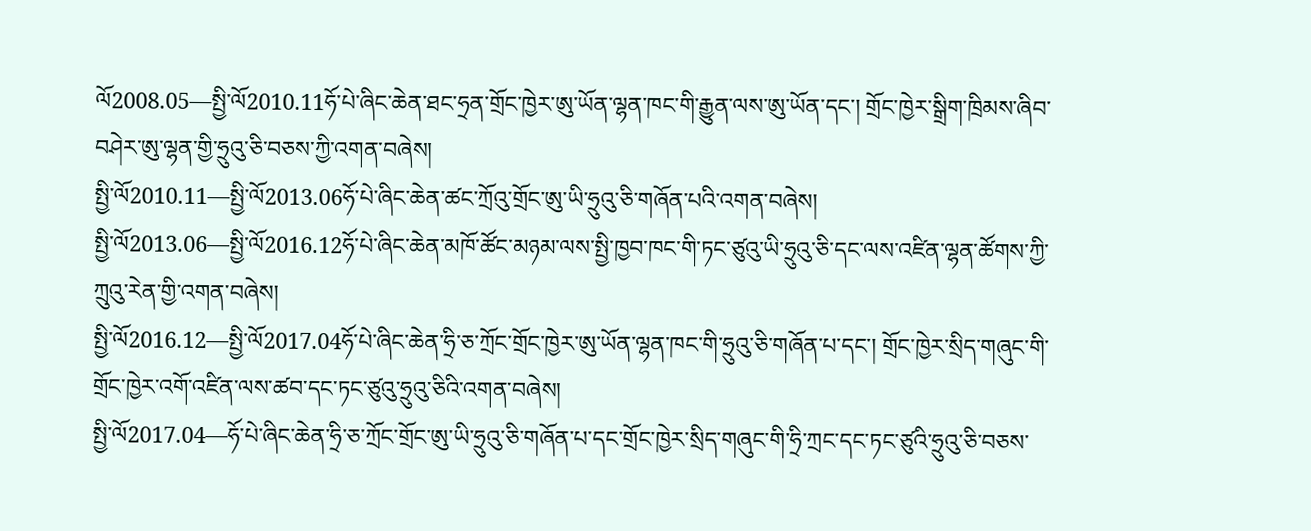ལོ2008.05—སྤྱི་ལོ2010.11ཧོ་པེ་ཞིང་ཆེན་ཐང་ཧྲན་གྲོང་ཁྱེར་ཨུ་ཡོན་ལྷན་ཁང་གི་རྒྱུན་ལས་ཨུ་ཡོན་དང་། གྲོང་ཁྱེར་སྒྲིག་ཁྲིམས་ཞིབ་བཤེར་ཨུ་ལྷན་གྱི་ཧྲུའུ་ཅི་བཅས་ཀྱི་འགན་བཞེས།
སྤྱི་ལོ2010.11—སྤྱི་ལོ2013.06ཧོ་པེ་ཞིང་ཆེན་ཚང་ཀྲོའུ་གྲོང་ཨུ་ཡི་ཧྲུའུ་ཅི་གཞོན་པའི་འགན་བཞེས།
སྤྱི་ལོ2013.06—སྤྱི་ལོ2016.12ཧོ་པེ་ཞིང་ཆེན་མཁོ་ཚོང་མཉམ་ལས་སྤྱི་ཁྱབ་ཁང་གི་ཏང་ཙུའུ་ཡི་ཧྲུའུ་ཅི་དང་ལས་འཛིན་ལྷན་ཚོགས་ཀྱི་ཀྲུའུ་རེན་གྱི་འགན་བཞེས།
སྤྱི་ལོ2016.12—སྤྱི་ལོ2017.04ཧོ་པེ་ཞིང་ཆེན་ཧྲི་ཅ་ཀྲོང་གྲོང་ཁྱེར་ཨུ་ཡོན་ལྷན་ཁང་གི་ཧྲུའུ་ཅི་གཞོན་པ་དང་། གྲོང་ཁྱེར་སྲིད་གཞུང་གི་གྲོང་ཁྱེར་འགོ་འཛིན་ལས་ཚབ་དང་ཏང་ཙུའུ་ཧྲུའུ་ཅིའི་འགན་བཞེས།
སྤྱི་ལོ2017.04—ཧོ་པེ་ཞིང་ཆེན་ཧྲི་ཅ་ཀྲོང་གྲོང་ཨུ་ཡི་ཧྲུའུ་ཅི་གཞོན་པ་དང་གྲོང་ཁྱེར་སྲིད་གཞུང་གི་ཧྲི་ཀྲང་དང་ཏང་ཙུའི་ཧྲུའུ་ཅི་བཅས་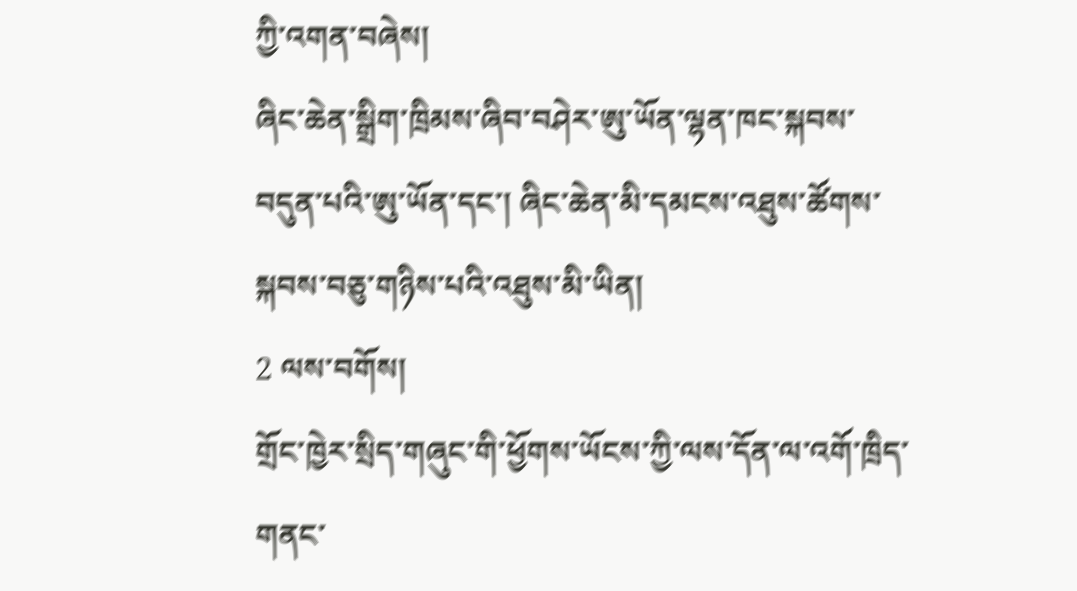ཀྱི་འགན་བཞེས།
ཞིང་ཆེན་སྒྲིག་ཁྲིམས་ཞིབ་བཤེར་ཨུ་ཡོན་ལྷན་ཁང་སྐབས་བདུན་པའི་ཨུ་ཡོན་དང་། ཞིང་ཆེན་མི་དམངས་འཐུས་ཚོགས་སྐབས་བཅུ་གཉིས་པའི་འཐུས་མི་ཡིན།
2 ལས་བགོས།
གྲོང་ཁྱེར་སྲིད་གཞུང་གི་ཕྱོགས་ཡོངས་ཀྱི་ལས་དོན་ལ་འགོ་ཁྲིད་གནང་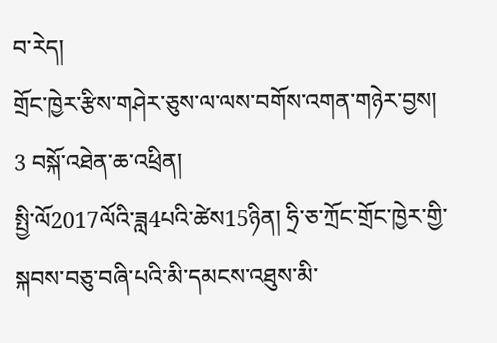བ་རེད།
གྲོང་ཁྱེར་རྩིས་གཤེར་ཅུས་ལ་ལས་བགོས་འགན་གཉེར་བྱས།
3 བསྐོ་འཐེན་ཆ་འཕྲིན།
སྤྱི་ལོ2017ལོའི་ཟླ4པའི་ཚེས15ཉིན། ཧྲི་ཅ་ཀྲོང་གྲོང་ཁྱེར་གྱི་སྐབས་བཅུ་བཞི་པའི་མི་དམངས་འཐུས་མི་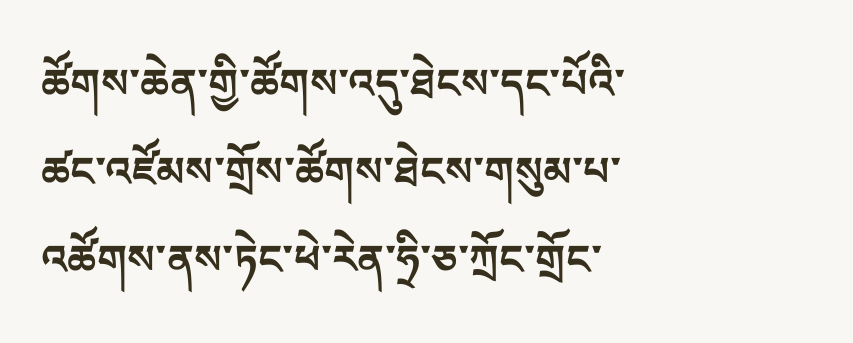ཚོགས་ཆེན་གྱི་ཚོགས་འདུ་ཐེངས་དང་པོའི་ཚང་འཛོམས་གྲོས་ཚོགས་ཐེངས་གསུམ་པ་འཚོགས་ནས་ཏེང་ཕེ་རེན་ཧྲི་ཅ་ཀྲོང་གྲོང་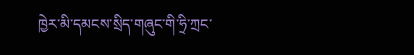ཁྱེར་མི་དམངས་སྲིད་གཞུང་གི་ཧྲི་ཀྲང་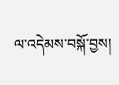ལ་འདེམས་བསྐོ་བྱས།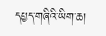དཔྱད་གཞིའི་ཡིག་ཆ།